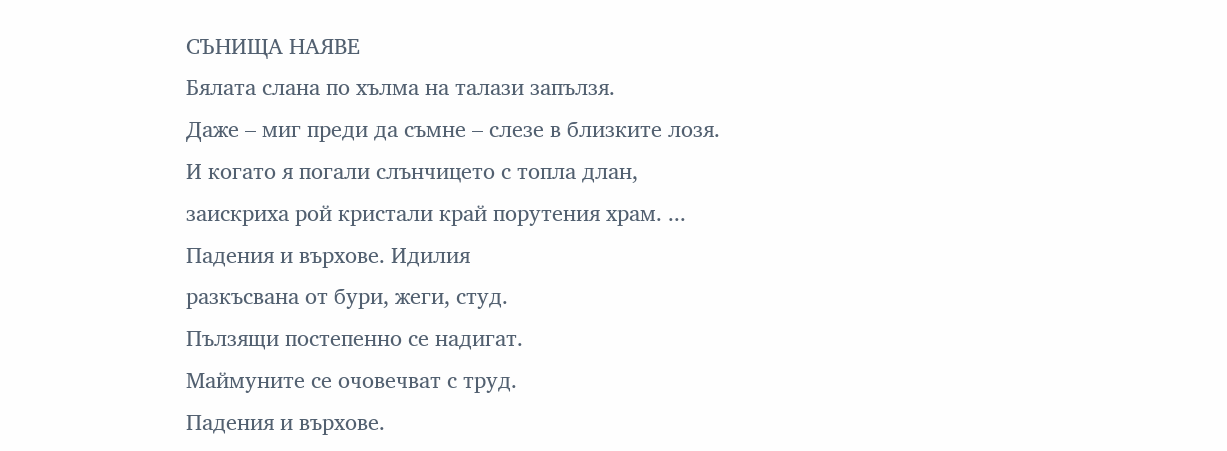СЪНИЩА НАЯВЕ
Бялата слана по хълма на талази запълзя.
Даже – миг преди да съмне – слезе в близките лозя.
И когато я погали слънчицето с топла длан,
заискриха рой кристали край порутения храм. ...
Падения и върхове. Идилия
разкъсвана от бури, жеги, студ.
Пълзящи постепенно се надигат.
Маймуните се очовечват с труд.
Падения и върхове.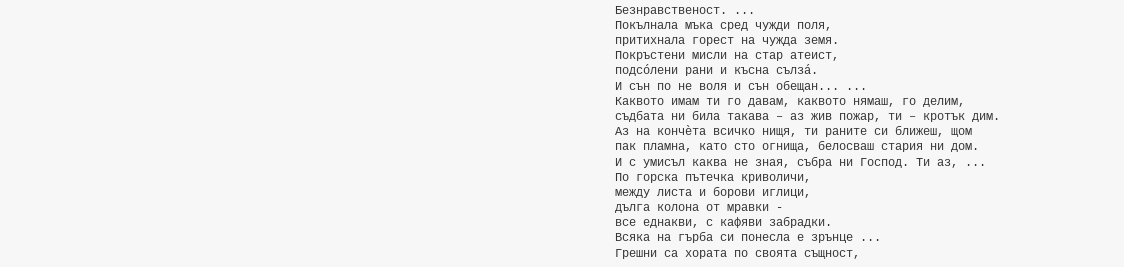Безнравственост. ...
Покълнала мъка сред чужди поля,
притихнала горест на чужда земя.
Покръстени мисли на стар атеист,
подсóлени рани и късна сълзá.
И сън по не воля и сън обещан... ...
Каквото имам ти го давам, каквото нямаш, го делим,
съдбата ни била такава – аз жив пожар, ти – кротък дим.
Аз на кончѐта всичко нищя, ти раните си ближеш, щом
пак пламна, като сто огнища, белосваш стария ни дом.
И с умисъл каква не зная, събра ни Господ. Ти аз, ...
По горска пътечка криволичи,
между листа и борови иглици,
дълга колона от мравки -
все еднакви, с кафяви забрадки.
Всяка на гърба си понесла е зрънце ...
Грешни са хората по своята същност,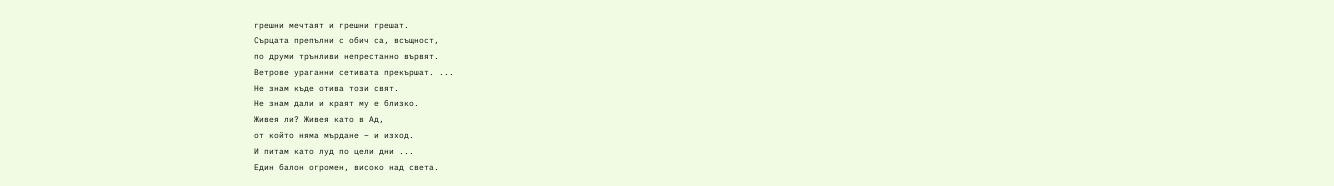грешни мечтаят и грешни грешат.
Сърцата препълни с обич са, всъщност,
по друми трънливи непрестанно вървят.
Ветрове ураганни сетивата прекършат. ...
Не знам къде отива този свят.
Не знам дали и краят му е близко.
Живея ли? Живея като в Ад,
от който няма мърдане – и изход.
И питам като луд по цели дни ...
Един балон огромен, високо над света.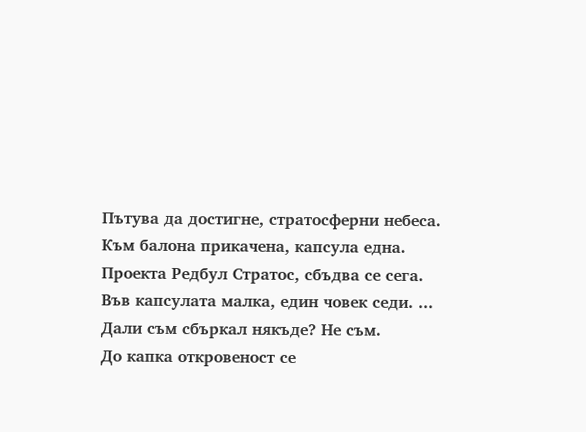Пътува да достигне, стратосферни небеса.
Към балона прикачена, капсула една.
Проекта Редбул Стратос, сбъдва се сега.
Във капсулата малка, един човек седи. ...
Дали съм сбъркал някъде? Не съм.
До капка откровеност се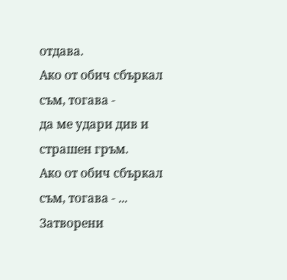отдава.
Ако от обич сбъркал съм, тогава -
да ме удари див и страшен гръм.
Ако от обич сбъркал съм, тогава - ...
Затворени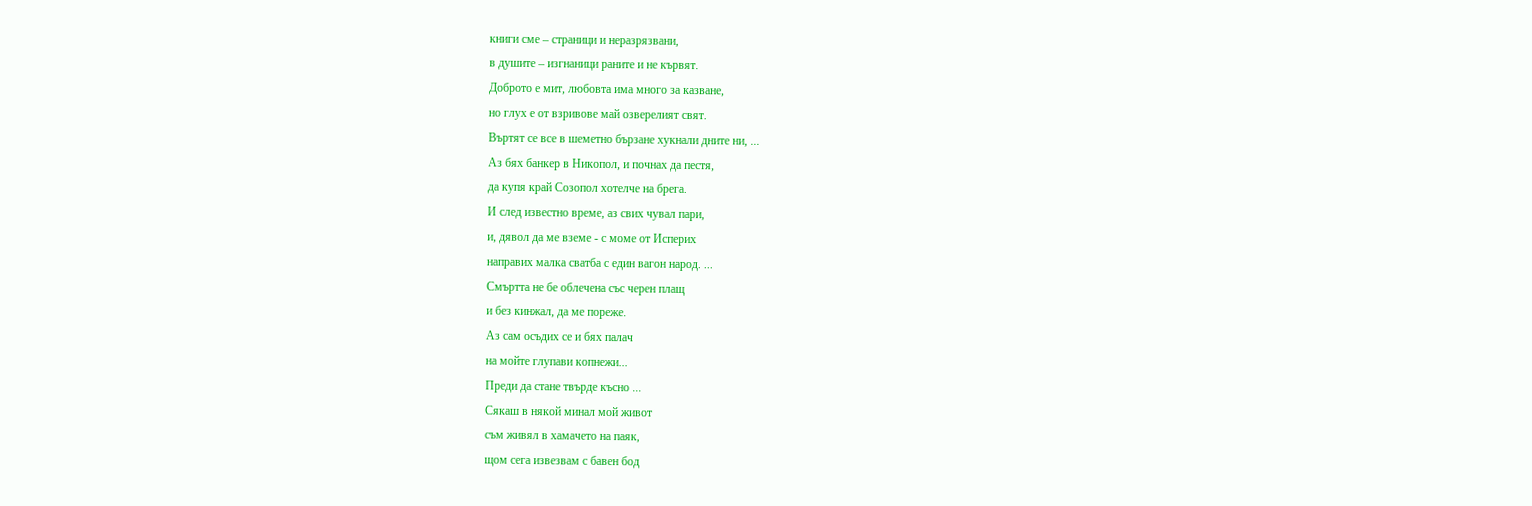книги сме – страници и неразрязвани,
в душите – изгнаници раните и не кървят.
Доброто е мит, любовта има много за казване,
но глух е от взривове май озверелият свят.
Въртят се все в шеметно бързане хукнали дните ни, ...
Аз бях банкер в Никопол, и почнах да пестя,
да купя край Созопол хотелче на брега.
И след известно време, аз свих чувал пари,
и, дявол да ме вземе - с моме от Исперих
направих малка сватба с един вагон народ. ...
Смъртта не бе облечена със черен плащ
и без кинжал, да ме пореже.
Аз сам осъдих се и бях палач
на мойте глупави копнежи...
Преди да стане твърде късно ...
Сякаш в някой минал мой живот
съм живял в хамачето на паяк,
щом сега извезвам с бавен бод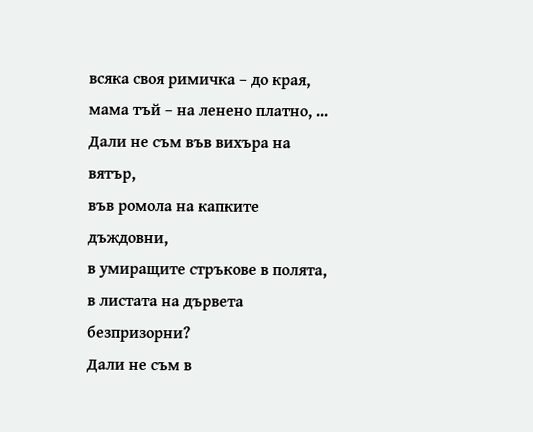всяка своя римичка – до края,
мама тъй – на ленено платно, ...
Дали не съм във вихъра на вятър,
във ромола на капките дъждовни,
в умиращите стръкове в полята,
в листата на дървета безпризорни?
Дали не съм в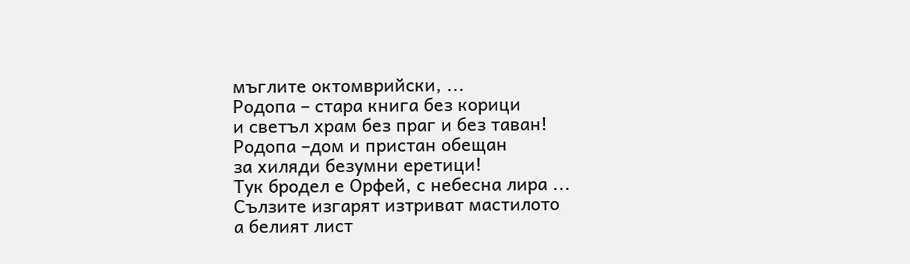мъглите октомврийски, ...
Родопа – стара книга без корици
и светъл храм без праг и без таван!
Родопа –дом и пристан обещан
за хиляди безумни еретици!
Тук бродел е Орфей, с небесна лира ...
Сълзите изгарят изтриват мастилото
а белият лист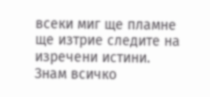всеки миг ще пламне
ще изтрие следите на изречени истини.
Знам всичко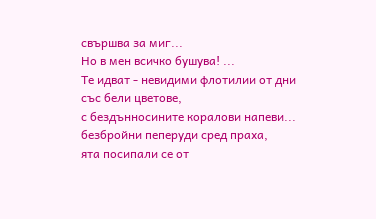свършва за миг...
Но в мен всичко бушува! ...
Те идват - невидими флотилии от дни
със бели цветове,
с бездънносините коралови напеви...
безбройни пеперуди сред праха,
ята посипали се от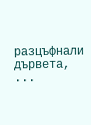разцъфнали дървета, ...